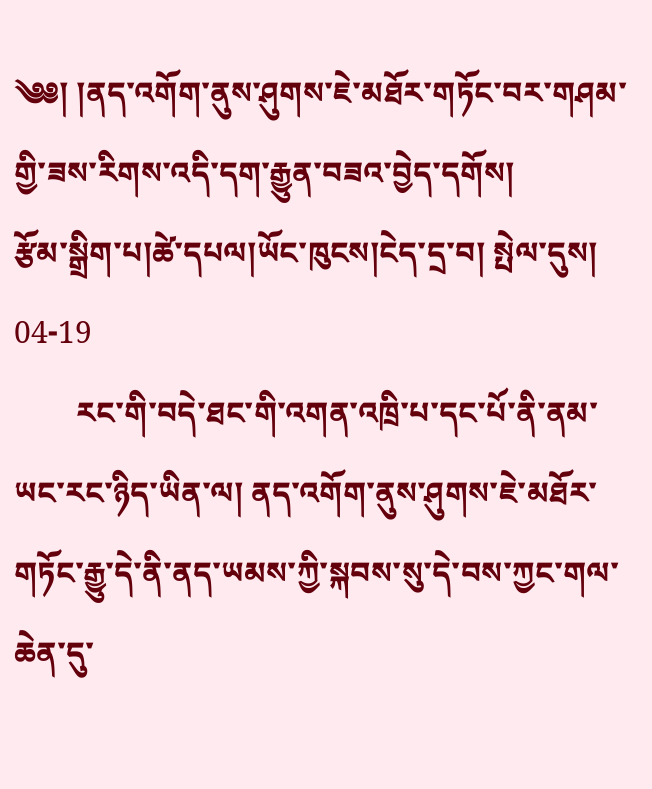༄༅། །ནད་འགོག་ནུས་ཤུགས་ཇེ་མཐོར་གཏོང་བར་གཤམ་གྱི་ཟས་རིགས་འདི་དག་རྒྱུན་བཟའ་བྱེད་དགོས།
རྩོམ་སྒྲིག་པ།ཚེ་དཔལ།ཡོང་ཁུངས།ངེད་དྲ་བ། སྤེལ་དུས། 04-19
        རང་གི་བདེ་ཐང་གི་འགན་འཁྲི་པ་དང་པོ་ནི་ནམ་ཡང་རང་ཉིད་ཡིན་ལ། ནད་འགོག་ནུས་ཤུགས་ཇེ་མཐོར་གཏོང་རྒྱུ་དེ་ནི་ནད་ཡམས་ཀྱི་སྐབས་སུ་དེ་བས་ཀྱང་གལ་ཆེན་དུ་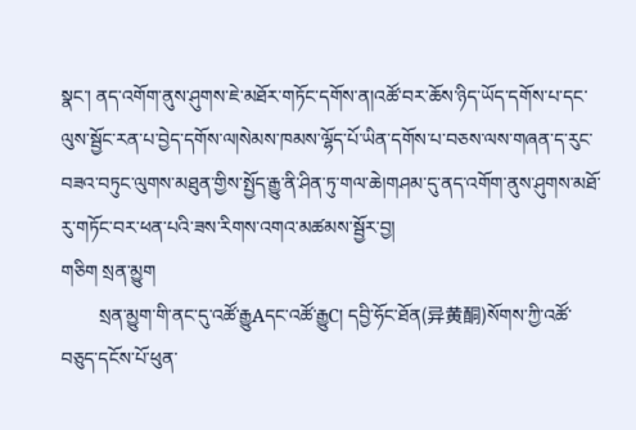སྣང་། ནད་འགོག་ནུས་ཤུགས་ཇེ་མཐོར་གཏོང་དགོས་ན།འཚོ་བར་ཆོས་ཉིད་ཡོད་དགོས་པ་དང་ལུས་སྦྱོང་རན་པ་བྱེད་དགོས་ལ།སེམས་ཁམས་ལྷོད་པོ་ཡིན་དགོས་པ་བཅས་ལས་གཞན་ད་རུང་བཟའ་བཏུང་ལུགས་མཐུན་གྱིས་སྤྱོད་རྒྱུ་ནི་ཤིན་ཏུ་གལ་ཆེ།གཤམ་དུ་ནད་འགོག་ནུས་ཤུགས་མཐོ་རུ་གཏོང་བར་ཕན་པའི་ཟས་རིགས་འགའ་མཚམས་སྦྱོར་བྱ།
གཅིག སྲན་མྱུག
        སྲན་མྱུག་གི་ནང་དུ་འཚོ་རྒྱུAདང་འཚོ་རྒྱུC། དབྱི་ཧོང་ཐོན(异黄酮)སོགས་ཀྱི་འཚོ་བཅུད་དངོས་པོ་ཕུན་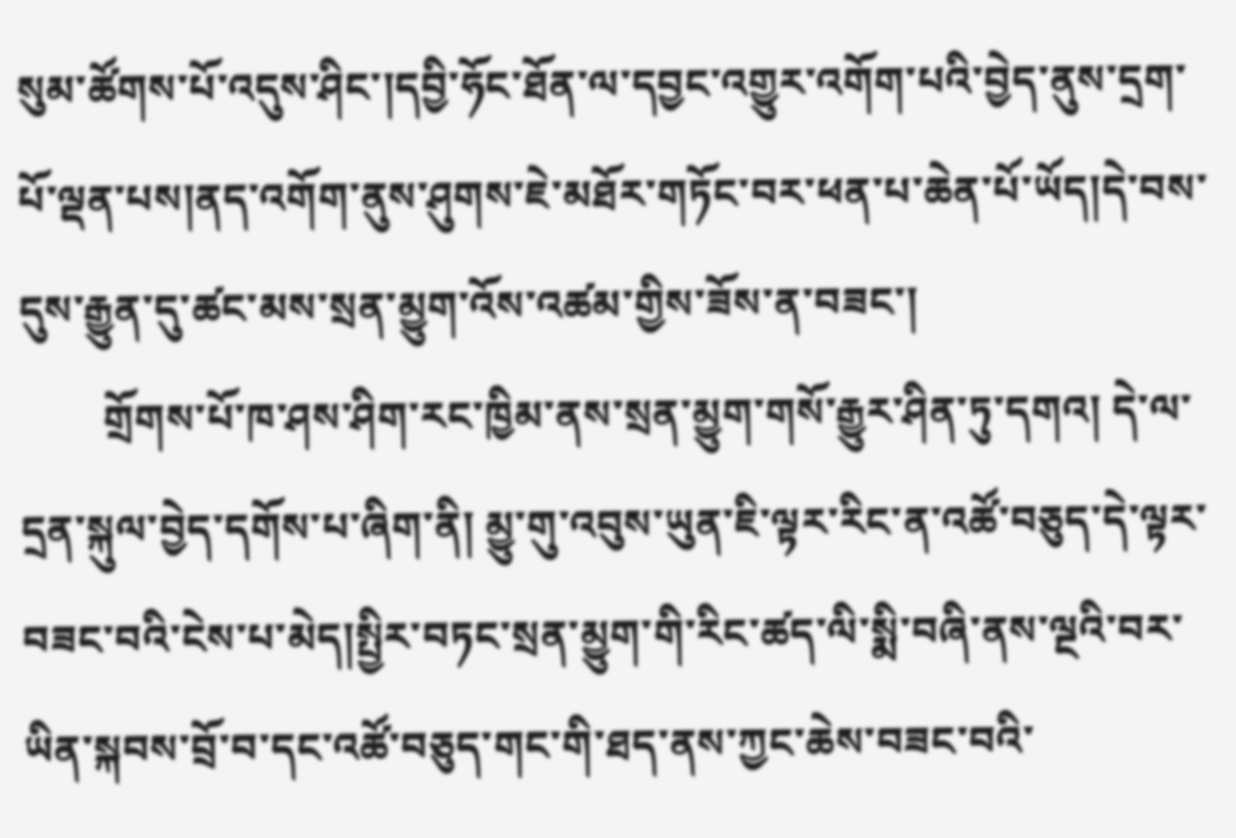སུམ་ཚོགས་པོ་འདུས་ཤིང་།དབྱི་ཧོང་ཐོན་ལ་དབྱང་འགྱུར་འགོག་པའི་བྱེད་ནུས་དྲག་པོ་ལྡན་པས།ནད་འགོག་ནུས་ཤུགས་ཇེ་མཐོར་གཏོང་བར་ཕན་པ་ཆེན་པོ་ཡོད།དེ་བས་དུས་རྒྱུན་དུ་ཚང་མས་སྲན་མྱུག་འོས་འཚམ་གྱིས་ཟོས་ན་བཟང་།
        གྲོགས་པོ་ཁ་ཤས་ཤིག་རང་ཁྱིམ་ནས་སྲན་མྱུག་གསོ་རྒྱུར་ཤིན་ཏུ་དགའ། དེ་ལ་དྲན་སྐུལ་བྱེད་དགོས་པ་ཞིག་ནི། མྱུ་གུ་འབུས་ཡུན་ཇི་ལྟར་རིང་ན་འཚོ་བཅུད་དེ་ལྟར་བཟང་བའི་ངེས་པ་མེད།སྤྱིར་བཏང་སྲན་མྱུག་གི་རིང་ཚད་ལི་སྨི་བཞི་ནས་ལྔའི་བར་ཡིན་སྐབས་བྲོ་བ་དང་འཚོ་བཅུད་གང་གི་ཐད་ནས་ཀྱང་ཆེས་བཟང་བའི་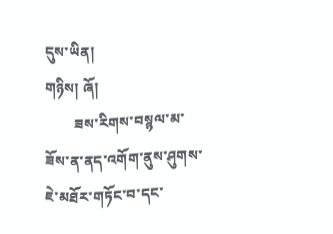དུས་ཡིན།
གཉིས། ཞོ།
        ཟས་རིགས་བསྙལ་མ་ཟོས་ན་ནད་འགོག་ནུས་ཤུགས་ཇེ་མཐོར་གཏོང་བ་དང་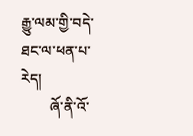རྒྱུ་ལམ་གྱི་བདེ་ཐང་ལ་ཕན་པ་རེད།
        ཞོ་ནི་འོ་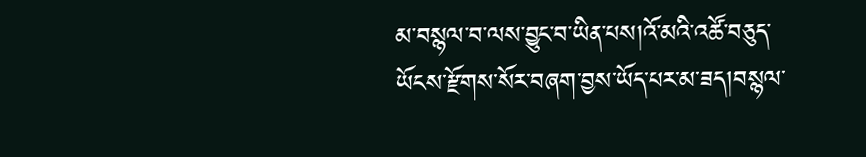མ་བསྙལ་བ་ལས་བྱུང་བ་ཡིན་པས།འོ་མའི་འཚོ་བཅུད་ཡོངས་རྫོགས་སོར་བཞག་བྱས་ཡོད་པར་མ་ཟད།བསྙལ་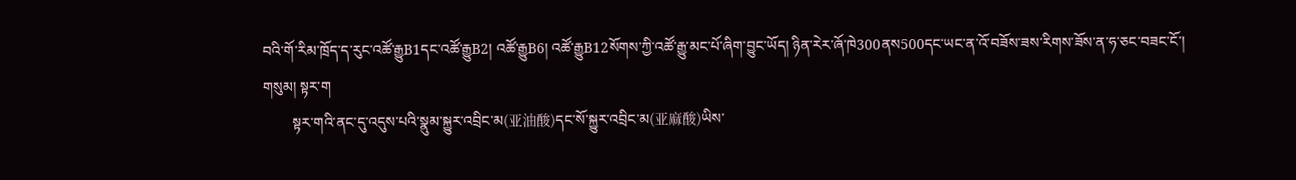བའི་གོ་རིམ་ཁྲོད་ད་རུང་འཚོ་རྒྱུB1དང་འཚོ་རྒྱུB2། འཚོ་རྒྱུB6། འཚོ་རྒྱུB12སོགས་ཀྱི་འཚོ་རྒྱུ་མང་པོ་ཞིག་བྱུང་ཡོད། ཉིན་རེར་ཞོ་ཁེ300ནས500དང་ཡང་ན་འོ་བཟོས་ཟས་རིགས་ཟོས་ན་ཧ་ཅང་བཟང་ངོ་།
གསུམ། སྟར་ག
        སྟར་གའི་ནང་དུ་འདུས་པའི་སྣུམ་སྐྱུར་འབྲིང་མ(亚油酸)དང་སོ་སྐྱུར་འབྲིང་མ(亚麻酸)ཡིས་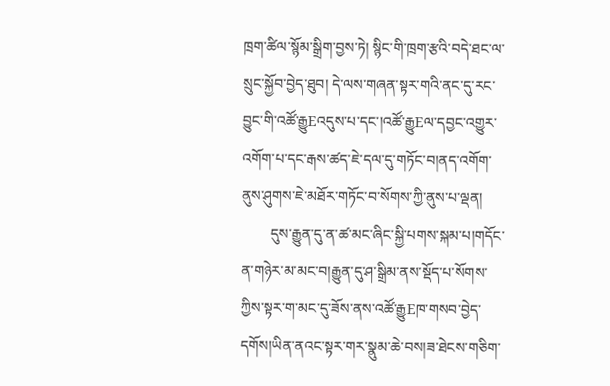ཁྲག་ཚིལ་སྙོམ་སྒྲིག་བྱས་ཏེ། སྙིང་གི་ཁྲག་རྩའི་བདེ་ཐང་ལ་སྲུང་སྐྱོབ་བྱེད་ཐུབ། དེ་ལས་གཞན་སྟར་གའི་ནང་དུ་རང་བྱུང་གི་འཚོ་རྒྱུEའདུས་པ་དང་།འཚོ་རྒྱུEལ་དབྱང་འགྱུར་འགོག་པ་དང་རྒས་ཚད་ཇེ་དལ་དུ་གཏོང་བ།ནད་འགོག་ནུས་ཤུགས་ཇེ་མཐོར་གཏོང་བ་སོགས་ཀྱི་ནུས་པ་ལྡན།
        དུས་རྒྱུན་དུ་ན་ཚ་མང་ཞིང་སྐྱི་པགས་སྐམ་པ།གདོང་ན་གཉེར་མ་མང་བ།རྒྱུན་དུ་ཤ་སྒྲིམ་ནས་སྡོད་པ་སོགས་ཀྱིས་སྟར་ག་མང་དུ་ཟོས་ནས་འཚོ་རྒྱུEཁ་གསབ་བྱེད་དགོས།ཡིན་ནའང་སྟར་གར་སྣུམ་ཆེ་བས།ཟ་ཐེངས་གཅིག་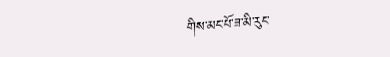གིས་མང་པོ་ཟ་མི་རུང་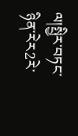ལ།སྤྱིར་བཏང་ཉིན་རེར2རེ་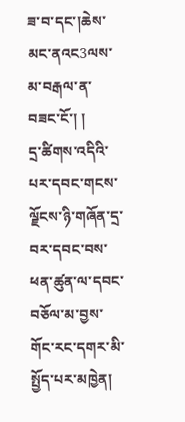ཟ་བ་དང་།ཆེས་མང་ནའང3ལས་མ་བརྒལ་ན་བཟང་ངོ་། །
དྲ་ཚིགས་འདིའི་པར་དབང་གངས་ལྗོངས་ཉི་གཞོན་དྲ་བར་དབང་བས་ཕན་ཚུན་ལ་དབང་བཅོལ་མ་བྱས་གོང་རང་དགར་མི་སྤྱོད་པར་མཁྱེན།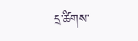དྲ་ཚིགས་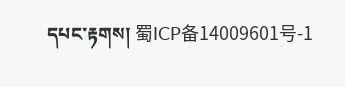དཔང་རྟགས། 蜀ICP备14009601号-1